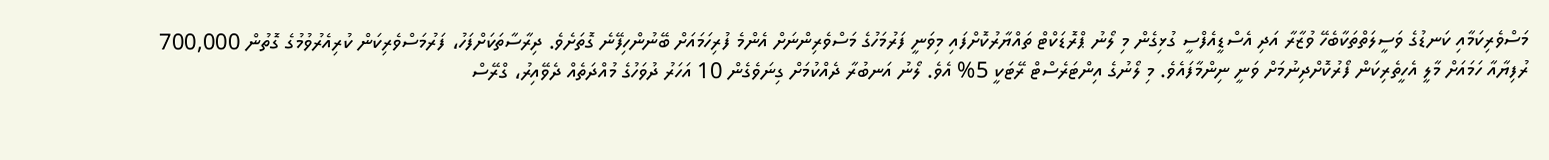މަސްވެރިކަމާއި ކަނޑުގެ ވަސީލަތްތަކާބެހޭ ވުޒާރާ އަދި އެސްޑީއެފްސީ ގުޅިގެން މި ލޯނު ޕްރޮޑަކްޓް ތައްޔާރުކޮށްފައި މިވަނީ ފަރުމަހުގެ މަސްވެރިންނަށް އެންމެ ފުރިހަމައަށް ބޭނުންހިފޭނެ ގޮތަށެވެ. ދިރާސާތަކަށްފަހު، ފަރުމަސްވެރިކަން ކުރިއެރުވުމުގެ ގޮތުން 700,000 ރުފިޔާއާ ހަމައަށް މާލީ އެހީތެރިކަން ފޯރުކޮށްދިނުމަށް ވަނީ ނިންމާފައެވެ. މި ލޯނުގެ އިންޓަރެސްޓް ރޭޓަކީ 5% އެވެ. ލޯނު އަނބުރާ ދެއްކުމަށް ގިނަވެގެން 10 އަހަރު ދުވަހުގެ މުއްދަތެއް ދެވޭއިރު، ގްރޭސް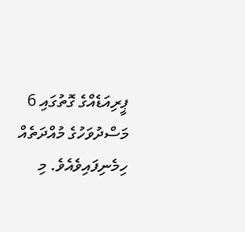ޕީރިއަޑެއްގެ ގޮތުގައި 6 މަސްދުވަހުގެ މުއްދަތެއް ހިމެނިފައިވެއެވެ. މި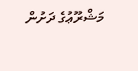މަޝްރޫޢުގެ ދަށުން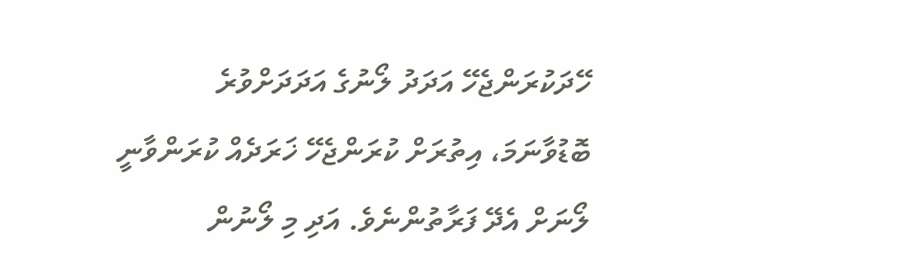ހޭދަކުރަންޖެހޭ އަދަދު ލޯނުގެ އަދަދަށްވުރެ ބޮޑުވާނަމަ، އިތުރަށް ކުރަންޖެހޭ ޚަރަދެއް ކުރަންވާނީ ލޯނަށް އެދޭ ފަރާތުންނެވެ. އަދި މި ލޯނުން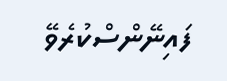ފައިނޭންސްކުރެވޭ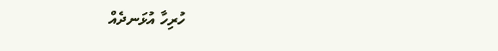ހުރިހާ އުޅަނދެއް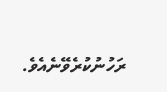ރަހުނުކުރެވޭނެއެވެ.